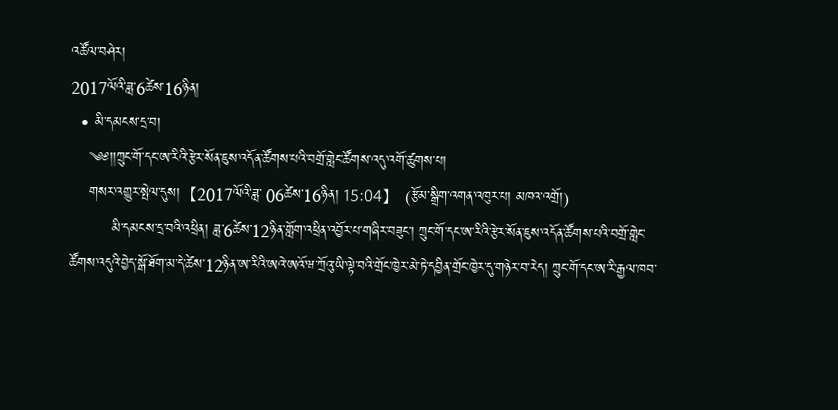འཚོལ་བཤེར།
2017ལོའི་ཟླ་6ཚེས་16ཉིན།
  • མི་དམངས་དྲ་བ།
    ༄༅།།ཀྲུང་གོ་དང་ཨ་རིའི་རྩེར་སོན་ཇུས་འདོན་ཚོགས་པའི་བགྲོ་གླེང་ཚོགས་འདུ་འགོ་ཚུགས་པ།
    གསར་འགྱུར་སྤེལ་དུས།  【2017ལོའི་ཟླ་ 06ཚེས་16ཉིན། 15:04】   (རྩོམ་སྒྲིག་འགན་འཁུར་པ། མཁའ་འགྲོ།)
         མི་དམངས་དྲ་བའི་འཕྲིན། ཟླ་6ཚེས་12ཉིན་གློག་འཕྲིན་འབྱོར་པ་གཞིར་བཟུང་། ཀྲུང་གོ་དང་ཨ་རིའི་རྩེར་སོན་ཇུས་འདོན་ཚོགས་པའི་བགྲོ་གླེང་ཚོགས་འདུའི་བྱེད་སྒོ་ཐོག་མ་དེ་ཚེས་12ཉིན་ཨ་རིའི་ཨའེ་ཨའོ་ཝ་ཀྲོའུ་ཡི་ལྟེ་བའི་གྲོང་ཁྱེར་མེ་ཏེ་དབྱིན་གྲོང་ཁྱེར་དུ་གཉེར་བ་རེད། ཀྲུང་གོ་དང་ཨ་རི་རྒྱལ་ཁབ་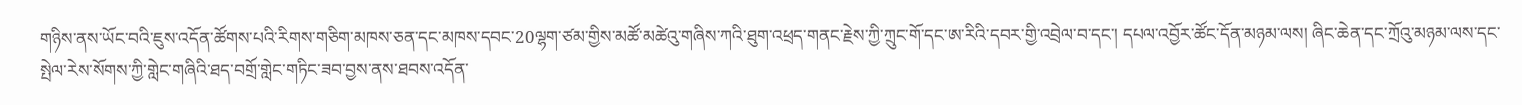གཉིས་ནས་ཡོང་བའི་ཇུས་འདོན་ཚོགས་པའི་རིགས་གཅིག་མཁས་ཅན་དང་མཁས་དབང་20ལྷག་ཙམ་གྱིས་མཚོ་མཚེའུ་གཞིས་ཀའི་ཐུག་འཕྲད་གནང་རྗེས་ཀྱི་ཀྲུང་གོ་དང་ཨ་རིའི་དབར་གྱི་འབྲེལ་བ་དང་། དཔལ་འབྱོར་ཚོང་དོན་མཉམ་ལས། ཞིང་ཆེན་དང་ཀྲོའུ་མཉམ་ལས་དང་སྤེལ་རེས་སོགས་ཀྱི་གླེང་གཞིའི་ཐད་བགྲོ་གླེང་གཏིང་ཟབ་བྱས་ནས་ཐབས་འདོན་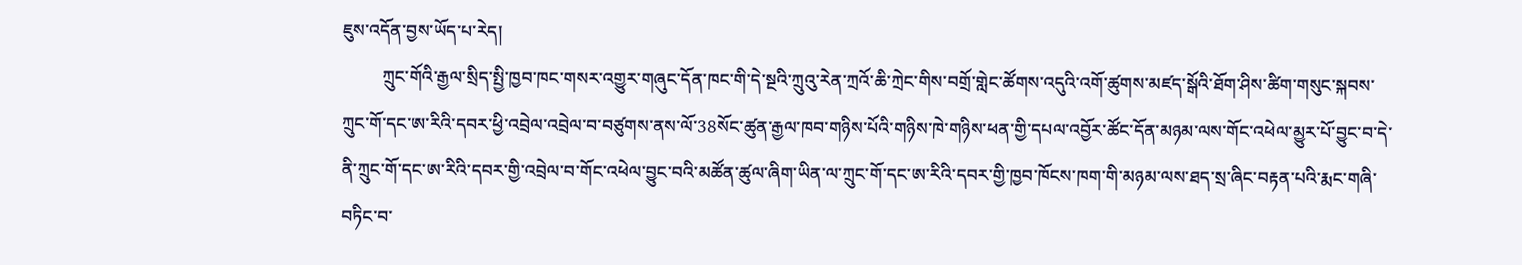ཇུས་འདོན་བྱས་ཡོད་པ་རེད།
         ཀྲུང་གོའི་རྒྱལ་སྲིད་སྤྱི་ཁྱབ་ཁང་གསར་འགྱུར་གཞུང་དོན་ཁང་གི་དེ་སྔའི་ཀྲུའུ་རེན་ཀྲའོ་ཆི་ཀྲེང་གིས་བགྲོ་གླེང་ཚོགས་འདུའི་འགོ་ཚུགས་མཛད་སྒོའི་ཐོག་ཤིས་ཚིག་གསུང་སྐབས་ཀྲུང་གོ་དང་ཨ་རིའི་དབར་ཕྱི་འབྲེལ་འབྲེལ་བ་བཙུགས་ནས་ལོ་38སོང་ཚུན་རྒྱལ་ཁབ་གཉིས་པོའི་གཉིས་ཁེ་གཉིས་ཕན་གྱི་དཔལ་འབྱོར་ཚོང་དོན་མཉམ་ལས་གོང་འཕེལ་མྱུར་པོ་བྱུང་བ་དེ་ནི་ཀྲུང་གོ་དང་ཨ་རིའི་དབར་གྱི་འབྲེལ་བ་གོང་འཕེལ་བྱུང་བའི་མཚོན་ཚུལ་ཞིག་ཡིན་ལ་ཀྲུང་གོ་དང་ཨ་རིའི་དབར་གྱི་ཁྱབ་ཁོངས་ཁག་གི་མཉམ་ལས་ཐད་སྲ་ཞིང་བརྟན་པའི་རྨང་གཞི་བཏིང་བ་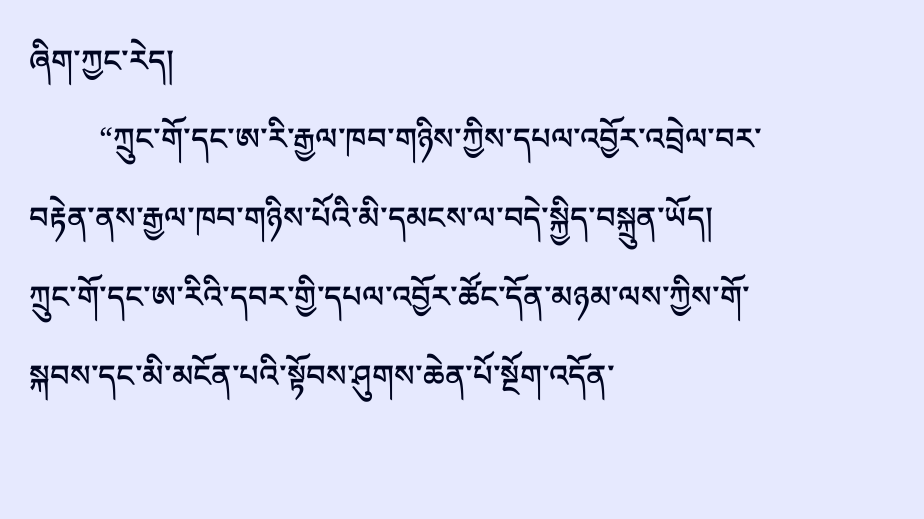ཞིག་ཀྱང་རེད།
         “ཀྲུང་གོ་དང་ཨ་རི་རྒྱལ་ཁབ་གཉིས་ཀྱིས་དཔལ་འབྱོར་འབྲེལ་བར་བརྟེན་ནས་རྒྱལ་ཁབ་གཉིས་པོའི་མི་དམངས་ལ་བདེ་སྐྱིད་བསྐྲུན་ཡོད། ཀྲུང་གོ་དང་ཨ་རིའི་དབར་གྱི་དཔལ་འབྱོར་ཚོང་དོན་མཉམ་ལས་ཀྱིས་གོ་སྐབས་དང་མི་མངོན་པའི་སྟོབས་ཤུགས་ཆེན་པོ་སྔོག་འདོན་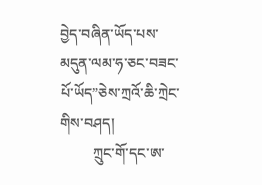བྱེད་བཞིན་ཡོད་པས་མདུན་ལམ་ཧ་ཅང་བཟང་པོ་ཡོད”ཅེས་ཀྲའོ་ཆི་ཀྲེང་གིས་བཤད།
         ཀྲུང་གོ་དང་ཨ་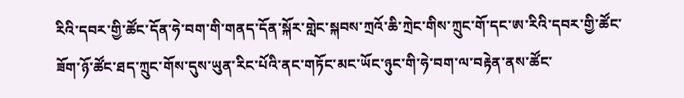རིའི་དབར་གྱི་ཚོང་དོན་ཧེ་བག་གི་གནད་དོན་སྐོར་གླེང་སྐབས་ཀྲའོ་ཆི་ཀྲེང་གིས་ཀྲུང་གོ་དང་ཨ་རིའི་དབར་གྱི་ཚོང་ཟོག་ཉོ་ཚོང་ཐད་ཀྲུང་གོས་དུས་ཡུན་རིང་པོའི་ནང་གཏོང་མང་ཡོང་ཉུང་གི་ཧེ་བག་ལ་བརྟེན་ནས་ཚོང་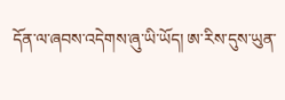དོན་ལ་ཞབས་འདེགས་ཞུ་ཡི་ཡོད། ཨ་རིས་དུས་ཡུན་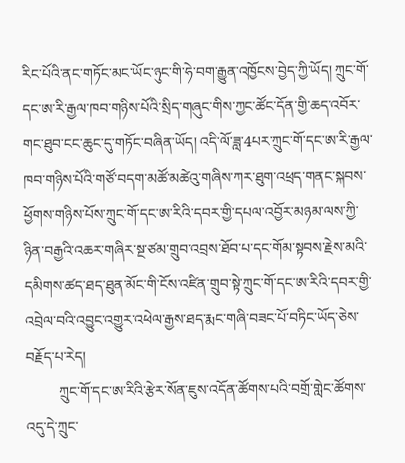རིང་པོའི་ནང་གཏོང་མང་ཡོང་ཉུང་གི་ཧེ་བག་རྒྱུན་འཁྱོངས་བྱེད་ཀྱི་ཡོད། ཀྲུང་གོ་དང་ཨ་རི་རྒྱལ་ཁབ་གཉིས་པོའི་སྲིད་གཞུང་གིས་ཀྱང་ཚོང་དོན་གྱི་ཆད་འབོར་གང་ཐུབ་ངང་ཆུང་དུ་གཏོང་བཞིན་ཡོད། འདི་ལོ་ཟླ་4པར་ཀྲུང་གོ་དང་ཨ་རི་རྒྱལ་ཁབ་གཉིས་པོའི་གཙོ་བདག་མཚོ་མཚེའུ་གཞིས་ཀར་ཐུག་འཕྲད་གནང་སྐབས་ཕྱོགས་གཉིས་པོས་ཀྲུང་གོ་དང་ཨ་རིའི་དབར་གྱི་དཔལ་འབྱོར་མཉམ་ལས་ཀྱི་ཉིན་བརྒྱའི་འཆར་གཞིར་སྔ་ཙམ་གྲུབ་འབྲས་ཐོབ་པ་དང་གོམ་སྟབས་རྗེས་མའི་དམིགས་ཚད་ཐད་ཐུན་མོང་གི་ངོས་འཛིན་གྲུབ་སྟེ་ཀྲུང་གོ་དང་ཨ་རིའི་དབར་གྱི་འབྲེལ་བའི་འབྱུང་འགྱུར་འཕེལ་རྒྱས་ཐད་རྨང་གཞི་བཟང་པོ་བཏིང་ཡོད་ཅེས་བརྗོད་པ་རེད།
         ཀྲུང་གོ་དང་ཨ་རིའི་རྩེར་སོན་ཇུས་འདོན་ཚོགས་པའི་བགྲོ་གླེང་ཚོགས་འདུ་དེ་ཀྲུང་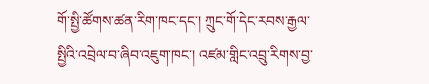གོ་སྤྱི་ཚོགས་ཚན་རིག་ཁང་དང་། ཀྲུང་གོ་དེང་རབས་རྒྱལ་སྤྱིའི་འབྲེལ་བ་ཞིབ་འཇུག་ཁང་། འཛམ་གླིང་འབྲུ་རིགས་བྱ་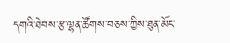དགའི་ཐེབས་རྩ་ལྷན་ཚོགས་བཅས་ཀྱིས་ཐུན་མོང་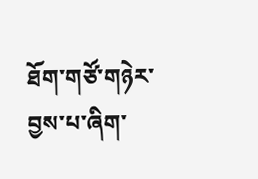ཐོག་གཙོ་གཉེར་བྱས་པ་ཞིག་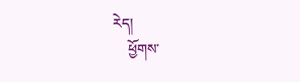རེད།
    ཕྱོགས་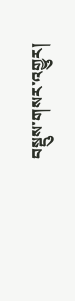བསྡུས་གསར་འགྱུར།